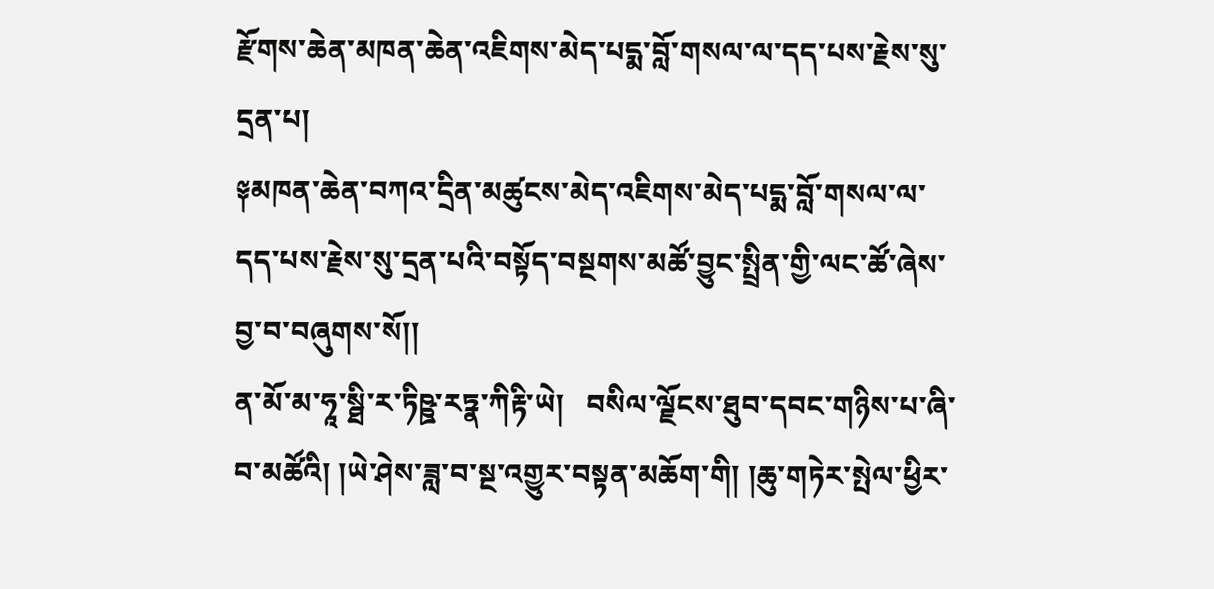རྫོགས་ཆེན་མཁན་ཆེན་འཇིགས་མེད་པདྨ་བློ་གསལ་ལ་དད་པས་རྗེས་སུ་དྲན་པ།
༈མཁན་ཆེན་བཀའ་དྲིན་མཚུངས་མེད་འཇིགས་མེད་པདྨ་བློ་གསལ་ལ་དད་པས་རྗེས་སུ་དྲན་པའི་བསྟོད་བསྔགས་མཚོ་བྱུང་སྤྲིན་གྱི་ལང་ཚོ་ཞེས་བྱ་བ་བཞུགས་སོ།།
ན་མོ་མ་ཧཱ་སྠི་ར་ཏིཥྛ་རཏྣ་ཀིརྟི་ཡེ།   བསིལ་ལྗོངས་ཐུབ་དབང་གཉིས་པ་ཞི་བ་མཚོའི། །ཡེ་ཤེས་ཟླ་བ་སྔ་འགྱུར་བསྟན་མཆོག་གི། །ཆུ་གཏེར་སྤེལ་ཕྱིར་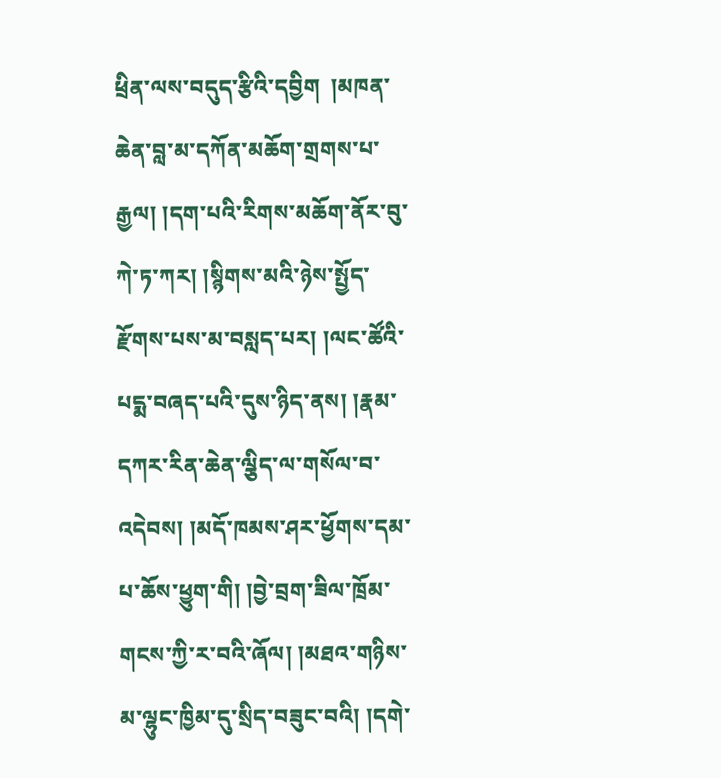ཕྲིན་ལས་བདུད་རྩིའི་དབྱིག  །མཁན་ཆེན་བླ་མ་དཀོན་མཆོག་གྲགས་པ་རྒྱལ། །དག་པའི་རིགས་མཆོག་ནོར་བུ་ཀེ་ཏ་ཀར། །སྙིགས་མའི་ཉེས་སྤྱོད་རྫོགས་པས་མ་བསླད་པར། །ལང་ཚོའི་པདྨ་བཞད་པའི་དུས་ཉིད་ནས། །རྣམ་དཀར་རིན་ཆེན་ལྕིད་ལ་གསོལ་བ་འདེབས། །མདོ་ཁམས་ཤར་ཕྱོགས་དམ་པ་ཆོས་ཕྱུག་གི། །བྱེ་བྲག་ཟིལ་ཁྲོམ་གངས་ཀྱི་ར་བའི་ཞོལ། །མཐའ་གཉིས་མ་ལྷུང་ཁྱིམ་དུ་སྲིད་བཟུང་བའི། །དགེ་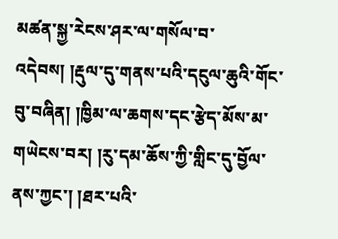མཚན་སྐྱ་རེངས་ཤར་ལ་གསོལ་བ་འདེབས། །རྡུལ་དུ་གནས་པའི་དངུལ་ཆུའི་གོང་བུ་བཞིན། །ཁྱིམ་ལ་ཆགས་དང་རྩེད་མོས་མ་གཡེངས་བར། །རུ་དམ་ཆོས་ཀྱི་གླིང་དུ་བྱོལ་ནས་ཀྱང་། །ཐར་པའི་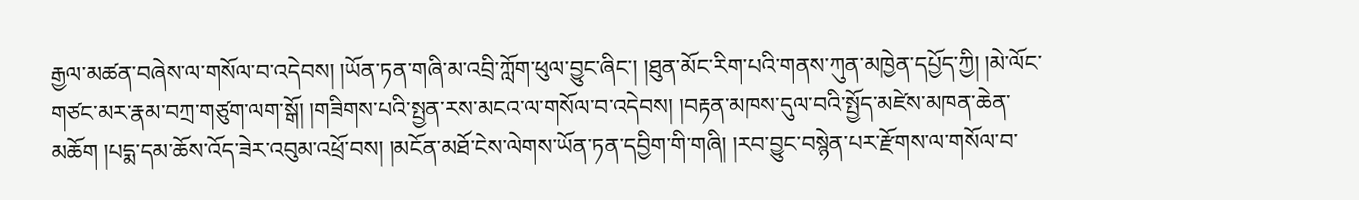རྒྱལ་མཚན་བཞེས་ལ་གསོལ་བ་འདེབས། །ཡོན་ཏན་གཞི་མ་འབྲི་ཀློག་ཕུལ་བྱུང་ཞིང་། །ཐུན་མོང་རིག་པའི་གནས་ཀུན་མཁྱེན་དཔྱོད་ཀྱི། །མེ་ལོང་གཙང་མར་རྣམ་བཀྲ་གཙུག་ལག་སྒོ། །གཟིགས་པའི་སྤྱན་རས་མངའ་ལ་གསོལ་བ་འདེབས། །བརྟན་མཁས་དུལ་བའི་སྤྱོད་མཛེས་མཁན་ཆེན་མཆོག །པདྨ་དམ་ཆོས་འོད་ཟེར་འབུམ་འཕྲོ་བས། །མངོན་མཐོ་ངེས་ལེགས་ཡོན་ཏན་དབྱིག་གི་གཞི། །རབ་བྱུང་བསྙེན་པར་རྫོགས་ལ་གསོལ་བ་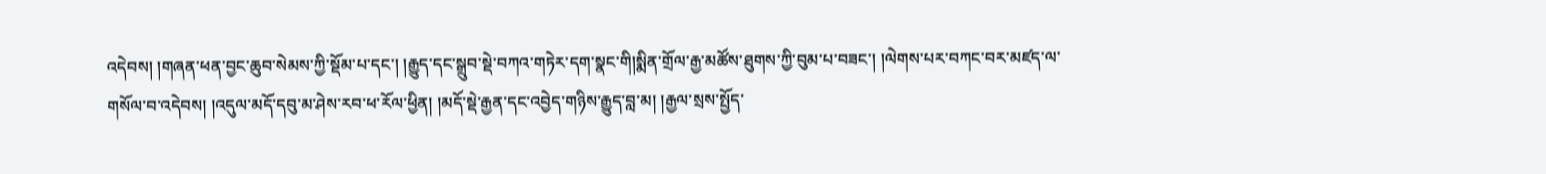འདེབས། །གཞན་ཕན་བྱང་ཆུབ་སེམས་ཀྱི་སྡོམ་པ་དང་། །རྒྱུད་དང་སྒྲུབ་སྡེ་བཀའ་གཏེར་དག་སྣང་གི།སྨིན་གྲོལ་རྒྱ་མཚོས་ཐུགས་ཀྱི་བུམ་པ་བཟང་། །ལེགས་པར་བཀང་བར་མཛད་ལ་གསོལ་བ་འདེབས། །འདུལ་མདོ་དབུ་མ་ཤེས་རབ་ཕ་རོལ་ཕྱིན། །མདོ་སྡེ་རྒྱན་དང་འབྱེད་གཉིས་རྒྱུད་བླ་མ། །རྒྱལ་སྲས་སྤྱོད་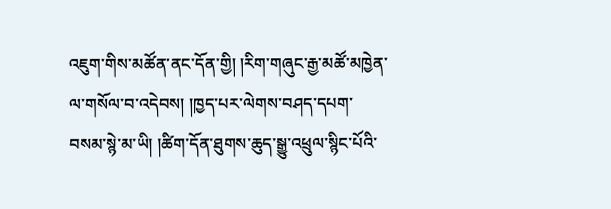འཇུག་གིས་མཚོན་ནང་དོན་གྱི། །རིག་གཞུང་རྒྱ་མཚོ་མཁྱེན་ལ་གསོལ་བ་འདེབས། །ཁྱད་པར་ལེགས་བཤད་དཔག་བསམ་སྙེ་མ་ཡི། །ཚིག་དོན་ཐུགས་ཆུད་སྒྱུ་འཕྲུལ་སྙིང་པོའི་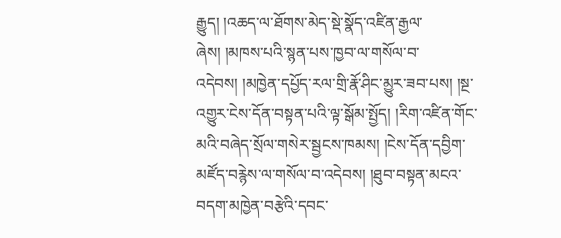རྒྱུད། །འཆད་ལ་ཐོགས་མེད་སྡེ་སྣོད་འཛིན་རྒྱལ་ཞེས། །མཁས་པའི་སྙན་པས་ཁྱབ་ལ་གསོལ་བ་འདེབས། །མཁྱེན་དཔྱོད་རལ་གྲི་རྣོ་ཤིང་མྱུར་ཟབ་པས། །སྔ་འགྱུར་ངེས་དོན་བསྟན་པའི་ལྟ་སྒོམ་སྤྱོད། །རིག་འཛིན་གོང་མའི་བཞེད་སྲོལ་གསེར་སྦྱངས་ཁམས། །ངེས་དོན་དབྱིག་མཛོད་བརྙེས་ལ་གསོལ་བ་འདེབས། །ཐུབ་བསྟན་མངའ་བདག་མཁྱེན་བརྩེའི་དབང་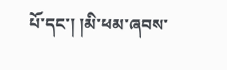པོ་དང་། །མི་ཕམ་ཞབས་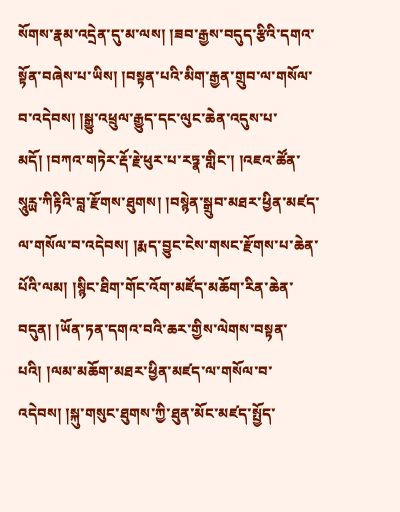སོགས་རྣམ་འདྲེན་དུ་མ་ལས། །ཟབ་རྒྱས་བདུད་རྩིའི་དགའ་སྟོན་བཞེས་པ་ཡིས། །བསྟན་པའི་མིག་རྒྱན་གྲུབ་ལ་གསོལ་བ་འདེབས། །སྒྱུ་འཕྲུལ་རྒྱུད་དང་ལུང་ཆེན་འདུས་པ་མདོ། །བཀའ་གཏེར་རྡོ་རྗེ་ཕུར་པ་རཏྣ་གླིང་། །འཇའ་ཚོན་སཱུརྻ་ཀིརྟིའི་བླ་རྫོགས་ཐུགས། །བསྙེན་སྒྲུབ་མཐར་ཕྱིན་མཛད་ལ་གསོལ་བ་འདེབས། །རྨད་བྱུང་ངེས་གསང་རྫོགས་པ་ཆེན་པོའི་ལམ། །སྙིང་ཐིག་གོང་འོག་མཛོད་མཆོག་རིན་ཆེན་བདུན། །ཡོན་ཏན་དགའ་བའི་ཆར་གྱིས་ལེགས་བསྟན་པའི། །ལམ་མཆོག་མཐར་ཕྱིན་མཛད་ལ་གསོལ་བ་འདེབས། །སྐུ་གསུང་ཐུགས་ཀྱི་ཐུན་མོང་མཛད་སྤྱོད་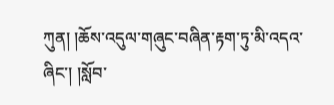ཀུན། །ཆོས་འདུལ་གཞུང་བཞིན་རྟག་ཏུ་མི་འདའ་ཞིང་། །སློབ་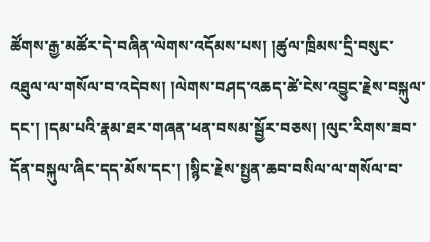ཚོགས་རྒྱ་མཚོར་དེ་བཞིན་ལེགས་འདོམས་པས། །ཚུལ་ཁྲིམས་དྲི་བསུང་འཐུལ་ལ་གསོལ་བ་འདེབས། །ལེགས་བཤད་འཆད་ཚེ་ངེས་འབྱུང་རྗེས་བསྐུལ་དང་། །དམ་པའི་རྣམ་ཐར་གཞན་ཕན་བསམ་སྦྱོར་བཅས། །ལུང་རིགས་ཟབ་དོན་བསྐུལ་ཞིང་དད་མོས་དང་། །སྙིང་རྗེས་སྤྱན་ཆབ་བསིལ་ལ་གསོལ་བ་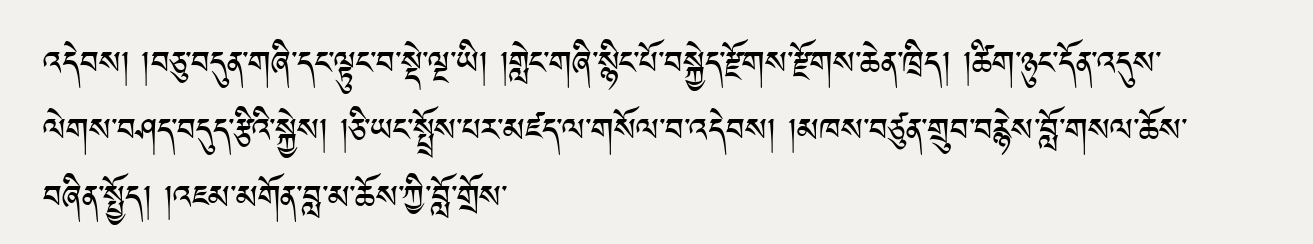འདེབས། །བཅུ་བདུན་གཞི་དང་ལྟུང་བ་སྡེ་ལྔ་ཡི། །གླེང་གཞི་སྙིང་པོ་བསྐྱེད་རྫོགས་རྫོགས་ཆེན་ཁྲིད། །ཚིག་ཉུང་དོན་འདུས་ལེགས་བཤད་བདུད་རྩིའི་སྐྱེས། །ཅི་ཡང་སྤྲོས་པར་མཛད་ལ་གསོལ་བ་འདེབས། །མཁས་བཙུན་གྲུབ་བརྙེས་བློ་གསལ་ཆོས་བཞིན་སྤྱོད། །འཇམ་མགོན་བླ་མ་ཆོས་ཀྱི་བློ་གྲོས་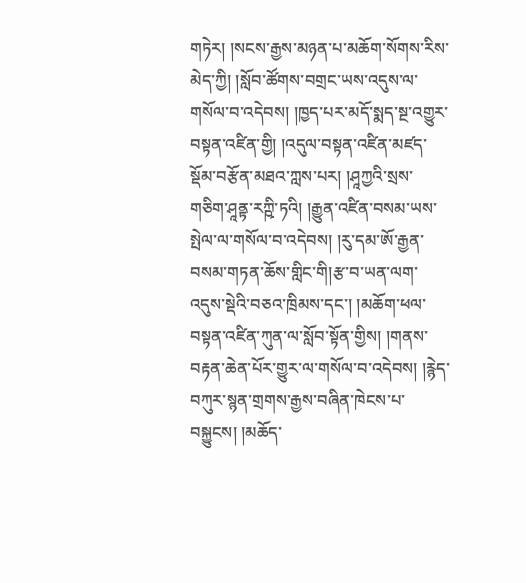གཏེར། །སངས་རྒྱས་མཉན་པ་མཆོག་སོགས་རིས་མེད་ཀྱི། །སློབ་ཚོགས་བགྲང་ཡས་འདུས་ལ་གསོལ་བ་འདེབས། །ཁྱད་པར་མདོ་སྨད་སྔ་འགྱུར་བསྟན་འཛིན་གྱི། །འདུལ་བསྟན་འཛིན་མཛད་སྡོམ་བརྩོན་མཐའ་ཀླས་པར། །ཤཱཀྱའི་སྲས་གཅིག་ཤཱནྟ་རཀྵི་ཏའི། །རྒྱུན་འཛིན་བསམ་ཡས་སྤེལ་ལ་གསོལ་བ་འདེབས། །རུ་དམ་ཨོ་རྒྱན་བསམ་གཏན་ཆོས་གླིང་གི།རྩ་བ་ཡན་ལག་འདུས་སྡེའི་བཅའ་ཁྲིམས་དང་། །མཆོག་ཕལ་བསྟན་འཛིན་ཀུན་ལ་སློབ་སྟོན་གྱིས། །གནས་བརྟན་ཆེན་པོར་གྱུར་ལ་གསོལ་བ་འདེབས། །རྙེད་བཀུར་སྙན་གྲགས་རྒྱས་བཞིན་ཁེངས་པ་བསྐྱུངས། །མཆོད་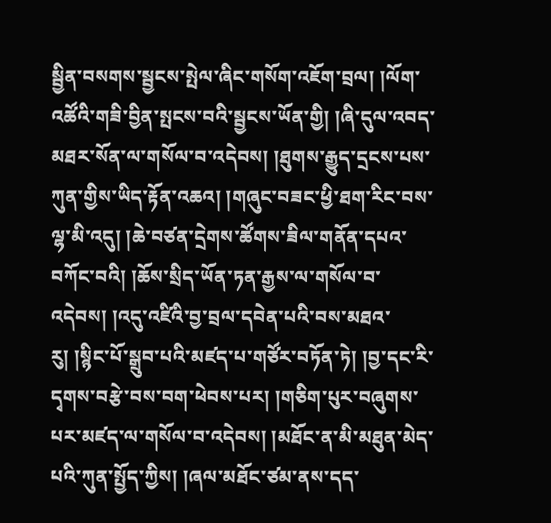སྦྱིན་བསགས་སྦྱངས་སྤེལ་ཞིང་གསོག་འཇོག་བྲལ། །ལོག་འཚོའི་གཟི་བྱིན་སྤངས་བའི་སྦྱངས་ཡོན་གྱི། །ཞི་དུལ་འབད་མཐར་སོན་ལ་གསོལ་བ་འདེབས། །ཐུགས་རྒྱུད་དྲངས་པས་ཀུན་གྱིས་ཡིད་རྟོན་འཆའ། །གཞུང་བཟང་ཕྱི་ཐག་རིང་བས་ལྷ་མི་འདུ། །ཆེ་བཙན་དྲེགས་ཚོགས་ཟིལ་གནོན་དཔའ་བཀོང་བའི། །ཆོས་སྲིད་ཡོན་ཏན་རྒྱས་ལ་གསོལ་བ་འདེབས། །འདུ་འཛིའི་བྱ་བྲལ་དབེན་པའི་བས་མཐའ་རུ། །སྙིང་པོ་སྒྲུབ་པའི་མཛད་པ་གཙོར་བཏོན་ཏེ། །བྱ་དང་རི་དྭགས་བརྩེ་བས་བག་ཕེབས་པར། །གཅིག་པུར་བཞུགས་པར་མཛད་ལ་གསོལ་བ་འདེབས། །མཐོང་ན་མི་མཐུན་མེད་པའི་ཀུན་སྤྱོད་ཀྱིས། །ཞལ་མཐོང་ཙམ་ནས་དད་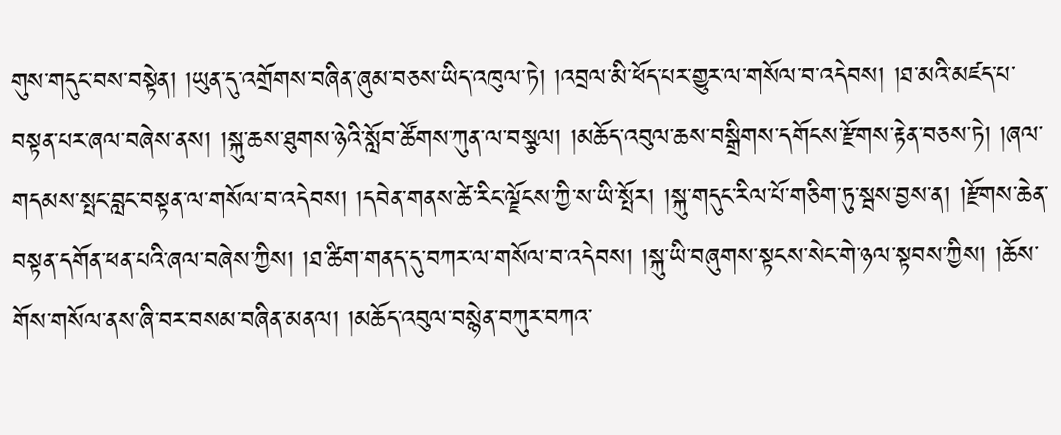གུས་གདུང་བས་བསྟེན། །ཡུན་དུ་འགྲོགས་བཞིན་ཞུམ་བཅས་ཡིད་འཁུལ་ཏེ། །འབྲལ་མི་ཕོད་པར་གྱུར་ལ་གསོལ་བ་འདེབས། །ཐ་མའི་མཛད་པ་བསྟན་པར་ཞལ་བཞེས་ནས། །སྐུ་ཆས་ཐུགས་ཉེའི་སློབ་ཚོགས་ཀུན་ལ་བསྩལ། །མཆོད་འབུལ་ཆས་བསྒྲིགས་དགོངས་རྫོགས་རྟེན་བཅས་ཏེ། །ཞལ་གདམས་སྤང་བླང་བསྟན་ལ་གསོལ་བ་འདེབས། །དབེན་གནས་ཚེ་རིང་ལྗོངས་ཀྱི་ས་ཡི་སྤོར། །སྐུ་གདུང་རིལ་པོ་གཅིག་ཏུ་སྦས་བྱས་ན། །རྫོགས་ཆེན་བསྟན་དགོན་ཕན་པའི་ཞལ་བཞེས་ཀྱིས། །ཐ་ཚིག་གནད་དུ་བཀར་ལ་གསོལ་བ་འདེབས། །སྐུ་ཡི་བཞུགས་སྟངས་སེང་གེ་ཉལ་སྟབས་ཀྱིས། །ཆོས་གོས་གསོལ་ནས་ཞི་བར་བསམ་བཞིན་མནལ། །མཆོད་འབུལ་བསྙེན་བཀུར་བཀའ་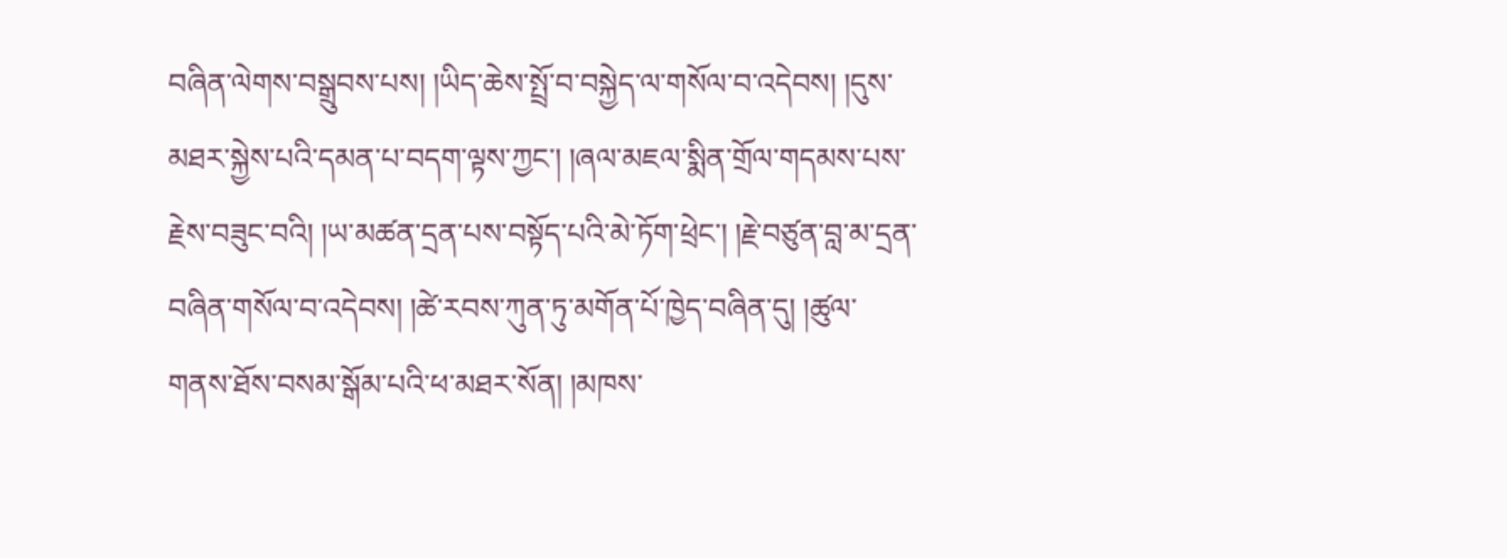བཞིན་ལེགས་བསྒྲུབས་པས། །ཡིད་ཆེས་སྤྲོ་བ་བསྐྱེད་ལ་གསོལ་བ་འདེབས། །དུས་མཐར་སྐྱེས་པའི་དམན་པ་བདག་ལྟས་ཀྱང་། །ཞལ་མཇལ་སྨིན་གྲོལ་གདམས་པས་རྗེས་བཟུང་བའི། །ཡ་མཚན་དྲན་པས་བསྟོད་པའི་མེ་ཏོག་ཕྲེང་། །རྗེ་བཙུན་བླ་མ་དྲན་བཞིན་གསོལ་བ་འདེབས། །ཚེ་རབས་ཀུན་ཏུ་མགོན་པོ་ཁྱེད་བཞིན་དུ། །ཚུལ་གནས་ཐོས་བསམ་སྒོམ་པའི་ཕ་མཐར་སོན། །མཁས་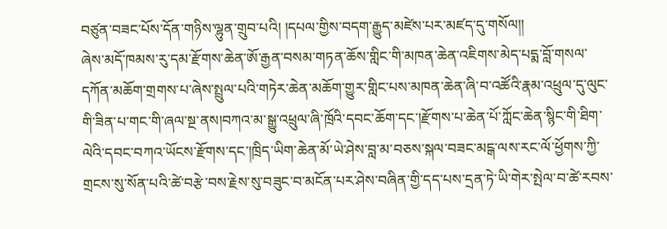བཙུན་བཟང་པོས་དོན་གཉིས་ལྷུན་གྲུབ་པའི། །དཔལ་གྱིས་བདག་རྒྱུད་མཛེས་པར་མཛད་དུ་གསོལ།།
ཞེས་མདོ་ཁམས་རུ་དམ་རྫོགས་ཆེན་ཨོ་རྒྱན་བསམ་གཏན་ཆོས་གླིང་གི་མཁན་ཆེན་འཇིགས་མེད་པདྨ་བློ་གསལ་དཀོན་མཆོག་གྲགས་པ་ཞེས་སྤྲུལ་པའི་གཏེར་ཆེན་མཆོག་གྱུར་གླིང་པས་མཁན་ཆེན་ཞི་བ་འཚོའི་རྣམ་འཕྲུལ་དུ་ལུང་གི་ཟིན་པ་གང་གི་ཞལ་སྔ་ནས།བཀའ་མ་སྒྱུ་འཕྲུལ་ཞི་ཁྲོའི་དབང་ཆོག་དང་།རྫོགས་པ་ཆེན་པོ་ཀློང་ཆེན་སྙིང་གི་ཐིག་ལེའི་དབང་བཀའ་ཡོངས་རྫོགས་དང་།ཁྲིད་ཡིག་ཆེན་མོ་ཡེ་ཤེས་བླ་མ་བཅས་སྐལ་བཟང་མངྒ་ལས་རང་ལོ་ཕྱོགས་ཀྱི་གྲངས་སུ་སོན་པའི་ཚེ་བརྩེ་བས་རྗེས་སུ་བཟུང་བ་མངོན་པར་ཤེས་བཞིན་གྱི་དད་པས་དྲན་ཏེ་ཡི་གེར་སྤེལ་བ་ཚེ་རབས་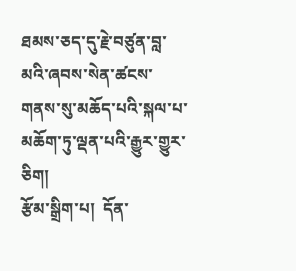ཐམས་ཅད་དུ་རྗེ་བཙུན་བླ་མའི་ཞབས་སེན་ཚངས་གནས་སུ་མཆོད་པའི་སྐལ་པ་མཆོག་ཏུ་ལྡན་པའི་རྒྱུར་གྱུར་ཅིག།
རྩོམ་སྒྲིག་པ།  དོན་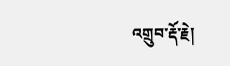འགྲུབ་རྡོ་རྗེ།